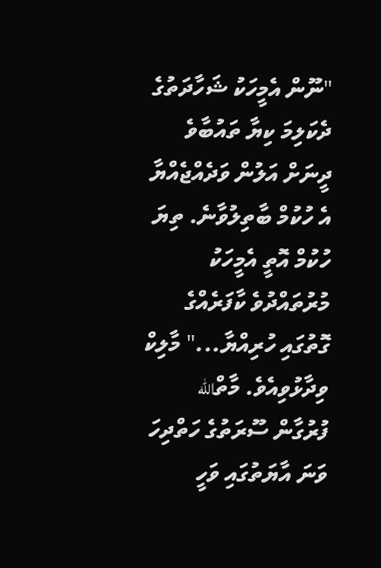"ނޫން އެމީހަކު ޝަހާދަތުގެ ދެކަލިމަ ކިޔާ ތައުބާވެ ދީނަށް އަލުން ވަދެއްޖެއްޔާ އެ ހުކުމް ބާތިލުވާނެ. ތިޔަ ހުކުމް އޮތީ އެމީހަކު މުރުތައްދުވެ ކާފަރެއްގެ ގޮތުގައި ހުރިއްޔާ..." މާލިކް ވިދާޅުވިއެވެ. މާތްالله ފުރުގާން ސޫރަތުގެ ހަތްދިހަ ވަނަ އާޔަތުގައި ވަހީ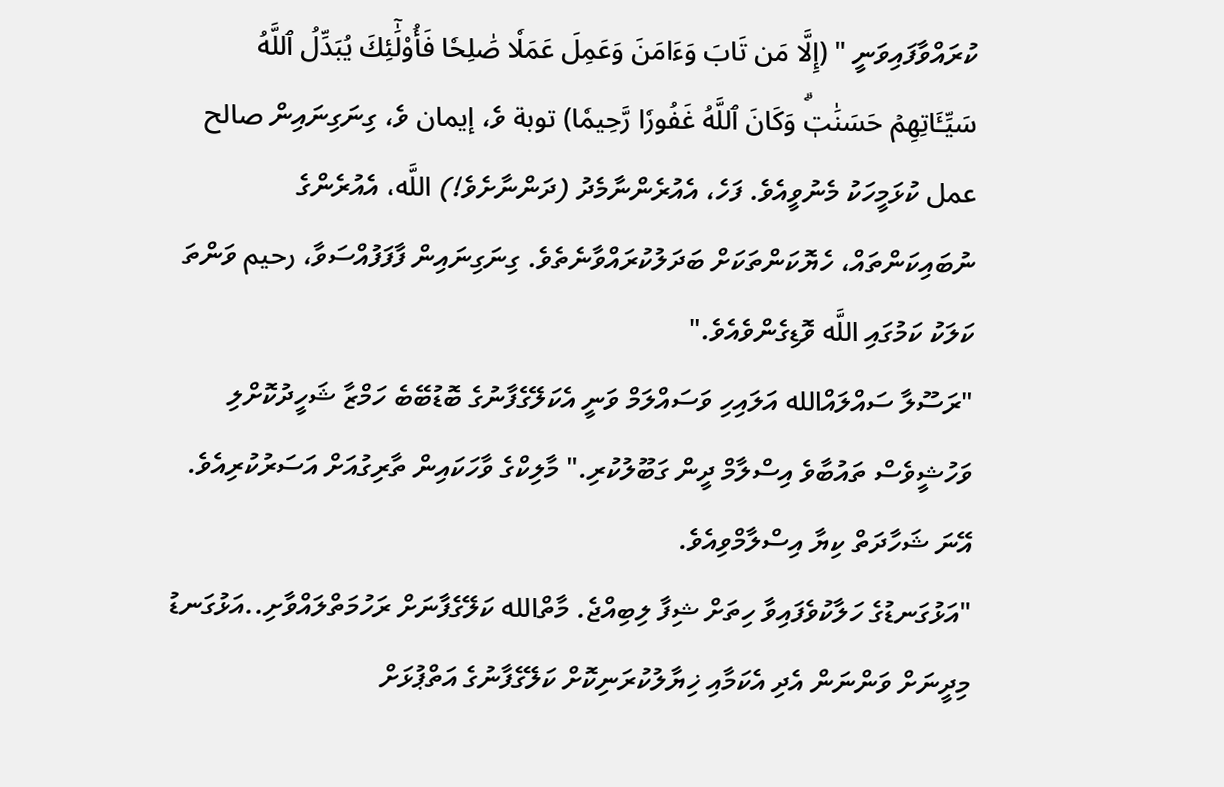ކުރައްވާފައިވަނީ " (إِلَّا مَن تَابَ وَءَامَنَ وَعَمِلَ عَمَلٗا صَٰلِحٗا فَأُوْلَٰٓئِكَ يُبَدِّلُ ٱللَّهُ سَيِّـَٔاتِهِمۡ حَسَنَٰتٖۗ وَكَانَ ٱللَّهُ غَفُورٗا رَّحِيمٗا) توبة ވެ، إيمان ވެ، ގިނަގިނައިން صالح عمل ކުޅަމީހަކު މެނުވީއެވެ. ފަހެ، އެއުރެންނާމެދު (ދަންނާށެވެ!) اللَّه، އެއުރެންގެ ނުބައިކަންތައް، ހެޔޮކަންތަކަށް ބަދަލުކުރައްވާނެތެވެ. ގިނަގިނައިން ފާފަފުއްސަވާ، رحيم ވަންތަ ކަލަކު ކަމުގައި اللَّه ވޮޑިގެންވެއެވެ."
"ރަސޫލާ ސައްލައްالله އަލައިހި ވަސައްލަމް ވަނީ އެކަލޭގެފާނުގެ ބޮޑުބޭބެ ހަމްޒާ ޝަހީދުކޮށްލި ވަހުޝީވެސް ތައުބާވެ އިސްލާމް ދީން ގަބޫލުކުރި." މާލިކްގެ ވާހަކައިން ތާރިގުއަށް އަސަރުކުރިއެވެ. އޭނަ ޝަހާދަތް ކިޔާ އިސްލާމްވިއެވެ.
"އަޅުގަނޑުގެ ހަލާކުވެފައިވާ ހިތަށް ޝިފާ ލިބިއްޖެ. މާތްالله ކަލޭގެފާނަށް ރަހުމަތްލައްވާށި..އަޅުގަނޑު މިދީނަށް ވަންނަން އެދި އެކަމާއި ޚިޔާލުކުރަނިކޮށް ކަލޭގެފާނުގެ އަތްޕުޅަށް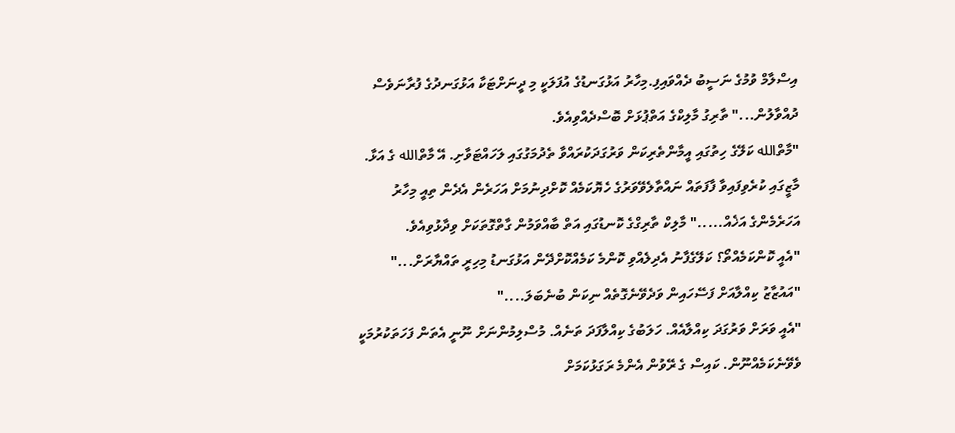އިސްލާމް ވުމުގެ ނަސީބު ދެއްވައިފި.މިހާރު އަޅުގަނޑުގެ އުފަލަކީ މި ދީނަށްޓަކާ އަޅުގަނދުގެ ފުރާނަވެސް ދުއްވާލުން..." ތާރިގު މާލިކްގެ އަތްޕުޅަށް ބޮސްދެއްވިއެވެ.
"މާތްالله ކަލޭގެ ހިތުގައި އީމާންތެރިކަން ވަރުގަދަކުރައްވާ ތެދުމަގުގައި ލަހައްޓަވާށި. އޭ މާތްالله ގެ އަޅާ. މާޒީގައި ކުރެވިފައިވާ ފާފަތައް ނައްތާލެވޭވަރުގެ ހެޔޮކަމެއް ކޮށްދިނުމަށް އަހަރެން އެދެން ތިއީ މިހާރު އަހަރެމެންގެ އަޚެއް....." މާލިކް ތާރިގްގެ ކޮނޑުގައި އަތް ބާއްވަމުން ގާތްގޮތަކަށް ވިދާޅުވިއެވެ.
"އެއީ ކޮންކަމެއްތޯ؟ ކަލޭގެފާނު އެދިލެއްވި ކޮންމެ ކަމެއްކޮށްދޭން އަޅުގަނޑު މިހިރީ ތައްޔާރަށް..."
"އައުޒާޒު ކިއްލާއަށް ފަސޭހައިން ވަދެވޭނެގޮތެއް ނިކަން ބުނެބަލަ...."
"އެއީ ވަރަށް ވަރުގަދަ ކިއްލާއެއް. ހަލަބުގެ ކިއްލާފަދަ ތަނެއް. މުސްލިމުންނަށް ނޫނީ އެތަން ފަހަތަކުރުމަކީ ވެވޭނެކަމެއްނޫން. ކައިސް ގެ ރޭވުން އެންމެ ރަގަޅުކަމަށް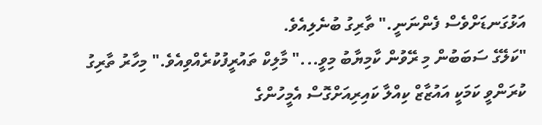އަޅުގަނޑަށްވެސް ފެންނަނީ." ތާރިގު ބުނެލިއެވެ.
"ކަލޭގެ ސަބަބުން މި ރޭވުން ކާމިޔާބު މިވީ..." މާލިކް ތައުރީފުކުރެއްވިއެވެ." މިހާރު ތާރިގު ކުރަންވީ ކަމަކީ އައުޒާޒް ކިއްލާ ކައިރިއަށްގޮސް އެމީހުންގެ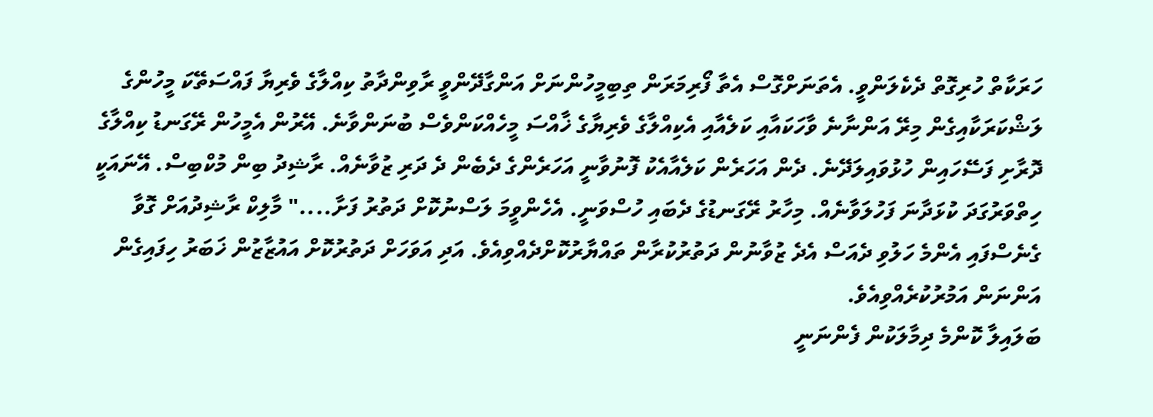ހަރަކާތް ހުރިގޮތް ދެކެލަންވީ. އެތަނަށްގޮސް އެތާ ފޯރިމަރަން ތިބިމީހުންނަށް އަންގާދޭންވީ ރާވިންދާތު ކިއްލާގެ ވެރިޔާ ފައްސަތޭކަ މީހުންގެ ލަޝްކަރަކާއިގެން މިރޭ އަންނާނެ ވާހަކައާއި ކަލެއާއި އެކިއްލާގެ ވެރިޔާގެ ޚާއްސަ މީހެއްކަންވެސް ބުނަންވާނެ. އޭރުން އެމީހުން ރޭގަނޑު ކިއްލާގެ ދޮރާށި ފަސޭހައިން ހުޅުވައިލަދޭނެ. ދެން އަހަރެން ކަލެއާއެކު ފޮނުވާނީ އަހަރެންގެ ދެބެން ދެ ދަރި ޒުވާނެއް. ރާޝިދު ބިން މުކްބިސް. އޭނައަކީ ހިތްވަރުގަދަ ކުޅަދާނަ ފަހުލަވާނެއް. މިހާރު ރޭގަނޑުގެ ދެބައި ހުސްވަނީ. އެހެންވީމަ ލަސްނުކޮށް ދަތުރު ފަށާ...." މާލިކް ރާޝިދުއަށް ގޮވާ ގެނެސްފައި އެންމެ ހަލުވި ދެއަސް އެދެ ޒުވާނުން ދަތުރުކުރާން ތައްޔާރުކޮށްދެއްވިއެވެ. އަދި އަވަހަށް ދަތުރުކޮށް އައުޒާޒުން ޚަބަރު ހިފައިގެން އަންނަން އަމުރުކުރެއްވިއެވެ.
ބަލައިލާ ކޮންމެ ދިމާލަކުން ފެންނަނީ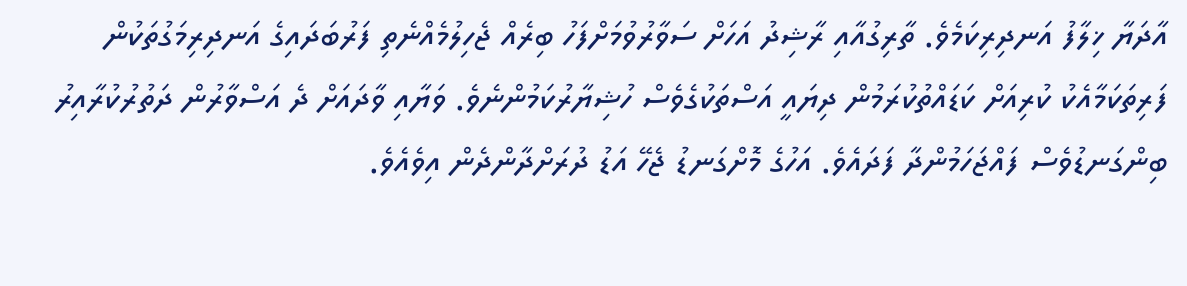އާދަޔާ ޚިލާފު އަނދިރިކަމެވެ. ތާރިގުއާއި ރާޝިދު އަހަށް ސަވާރުވުމަށްފަހު ބިރެއް ޖެހިލުމެއްނެތި ފަރުބަދައިގެ އަނދިރިމަގުތަކުން ފަރިތަކަމާއެކު ކުރިއަށް ކަޑައްތުކުރަމުން ދިޔައީ އަސްތަކުގެވެސް ހުޝިޔާރުކަމުންނެވެ. ވަޔާއި ވާދައަށް ދެ އަސްވާރުން ދަތުރުކުރާއިރު ބިންގަނޑުވެސް ފައްޖަހަމުންދާ ފަދައެވެ. އަހުގެ މޮށްގަނޑު ޖެހޭ އަޑު ދުރަށްދާންދެން އިވެއެވެ.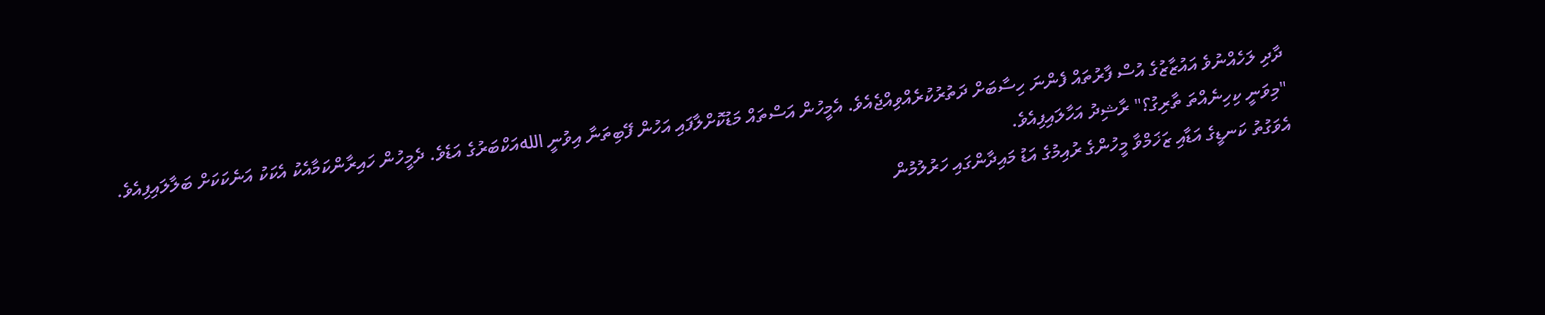ދާދި ލަހެއްނުވެ އައުޒާޒުގެ އުސް ފާރުތައް ފެންނަ ހިސާބަށް ދަތުރުކުރެއްވިއްޖެއެވެ. އެމީހުން އަސްތައް މަޑުކޮށްލާފައި އަހުން ފޭބިތަނާ އިވުނީ اللهއަކްބަރުގެ އަޑެވެ. ދެމީހުން ހައިރާންކަމާއެކު އެކަކު އަނެކަކަށް ބަލާލައިފިއެވެ.
"މިވަނީ ކިހިނެއްތަ ތާރިގު؟" ރާޝިދު އަހާލައިފިއެވެ.
އެވަގުތު ކަނޑީގެ އަޑާއި ޒަޚަމްވާ މީހުންގެ ރުއިމުގެ އަޑު މައިދާންގައި ހަރުލުމުން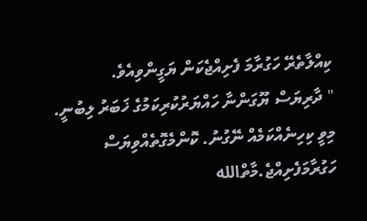ކިއްލާތެރޭ ހަގުރާމަ ފެށިއްޖެކަން ޔަގީންވިއެވެ.
" ދާރިޔަސް ޔޫގަންނާ ހައްޔަރުކުރިކަމުގެ ޚަބަރު ލިބުނީ. މިވީ ކިހިނެއްކަމެއް ނޭގުނު. ކޮންމެގޮތެއްވިޔަސް ހަގުރާމަފެށިއްޖެ.މާތްالله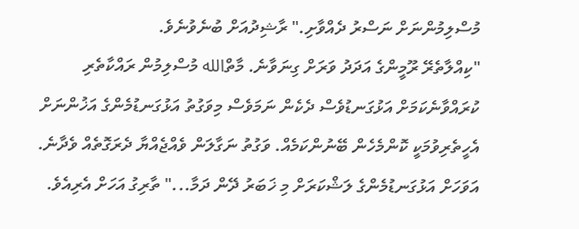މުސްލިމުންނަށް ނަސްރު ދެއްވާށި." ރާޝިދުއަށް ބުނެވުނެވެ.
"ކިއްލާތެރޭ ރޫމީންގެ އަދަދު ވަރަށް ގިނަވާނެ. މާތްالله މުސްލިމުން ރައްކާތެރި ކުރައްވާނެކަމަށް އަޅުގަނޑުވެސް ދެކެން ނަމަވެސް މިވަގުތު އަޅުގަނޑުމެންގެ އަޚުންނަށް އެހީތެރިވުމަކީ ކޮންމެހެން ބޭނުންކަމެއް. ވަގުތު ނަގާލަން ވެއްޖެއްޔާ ދެރަގޮތެއް ވެދާނެ. އަވަހަށް އަޅުގަނޑުމެންގެ ލަޝްކަރަށް މި ޚަބަރު ދޭން ދަމާ..." ތާރިގު އަހަށް އެރިއެވެ.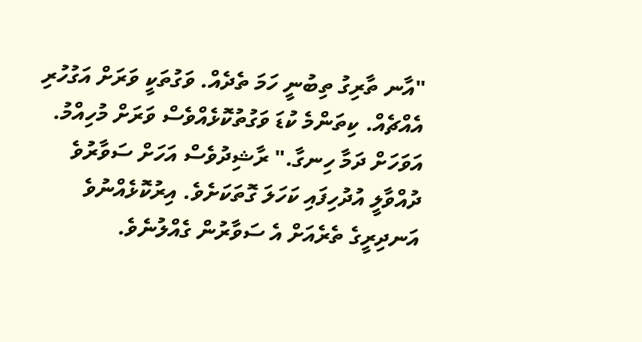"އާނ ތާރިގު ތިބުނީ ހަމަ ތެދެއް. ވަގުތަކީ ވަރަށް އަގުހުރި އެއްޗެއް. ކިތަންމެ ކުޑަ ވަގުތުކޮޅެއްވެސް ވަރަށް މުހިއްމު. އަވަހަށް ދަމާ ހިނގާ." ރާޝިދުވެސް އަހަށް ސަވާރުވެ ދުއްވާލީ އުދުހިފައި ކަހަލަ ގޮތަކަށެވެ. އިރުކޮޅެއްނުވެ އަނދިރީގެ ތެރެއަށް އެ ސަވާރުން ގެއްލުނެވެ.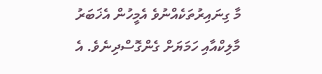މާ ގިނައިރުތަކެއްނުވެ އެމީހުން އެޚަބަރު މާލިކްއާއި ހަމަޔަށް ގެންގޮސްދިނެވެ. އެ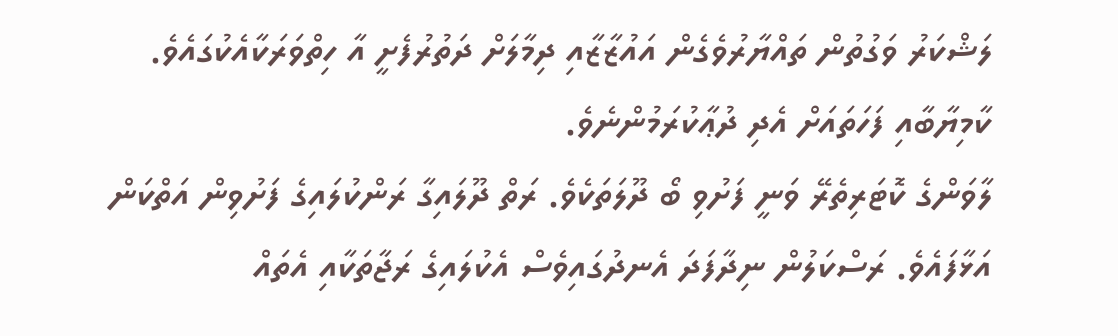ލަޝްކަރު ވަގުތުން ތައްޔާރުވެގެން އައުޒާޒާއި ދިމާލަށް ދަތުރުފެށީ އާ ހިތްވަރަކާއެކުގައެވެ. ކާމިޔާބާއި ފަހަތައަށް އެދި ދުޢާކުރަމުންނެވެ.
ލާވަންގެ ކޮޓަރިތެރޭ ވަނީ ފަށުވި ބޯ ދޫލަތަކެވެ. ރަތް ދޫލައިގާ ރަންކުލައިގެ ފަށުވިން އަތްކަން އަޅާފައެވެ. ރަސްކަލުން ނިދާފަދަ އެނދުގައިވެސް އެކުލައިގެ ރަޖާތަކާއި އެތައް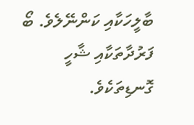ބާލީހަކާއި ކަންނޭލެވެ. ބޯ ފަރުދާތަކާއި ޝާހީ ގޮނޑިތަކެވެ.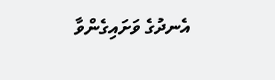އެނދުގެ ވަށައިގެންވާ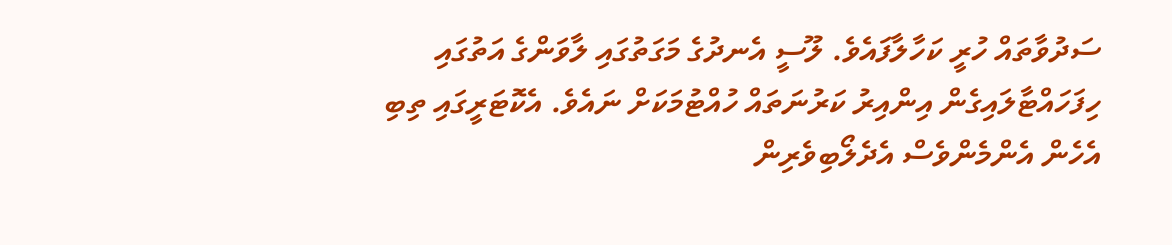ސަދުވާތައް ހުރީ ކަހާލާފައެވެ. ލޫސީ އެނދުގެ މަގަތުގައި ލާވަންގެ އަތުގައި ހިފަހައްޓާލައިގެން އިންއިރު ކަރުނަތައް ހުއްޓުމަކަށް ނައެވެ. އެކޮޓަރީގައި ތިބި އެހެން އެންމެންވެސް އެދެލޯބިވެރިން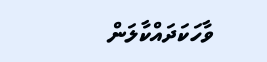ވާހަކަދައްކާލަން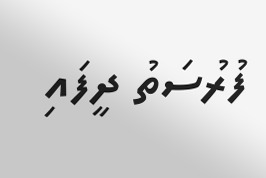ފުރުސަތު ދީފައި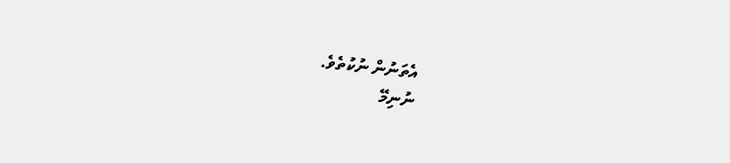އެތަނުން ނުކުތެވެ.
ނުނިމޭ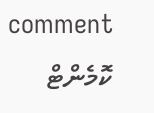comment ކޮމެންޓް